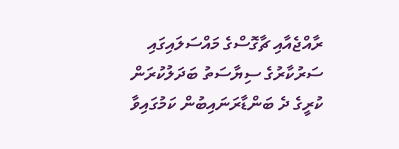ރާއްޖެއާއި ޗާގޮސްގެ މައްސަލައިގައި ސަރުކާރުގެ ސިޔާސަތު ބަދަލުކުރަން ކުރީގެ ދެ ބަންޑާރަނައިބުން ކަމުގައިވާ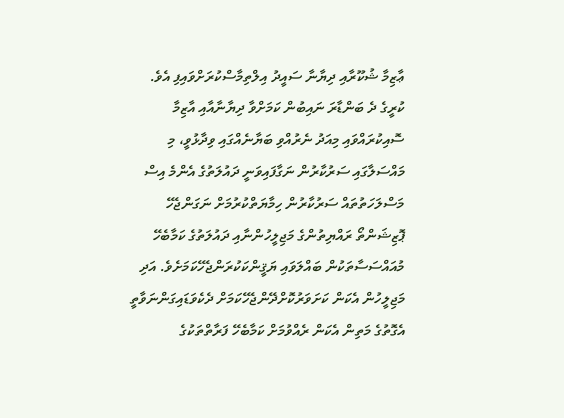ޢާޒިމާ ޝުކޫރާއި ދިޔާނާ ސައީދު އިލްތިމާސްކުރަށްވައިފި އެވެ.
ކުރީގެ ދެ ބަންޑާރަ ނައިބުން ކަމަށްވާ ދިޔާނާއާއި އާޒިމާ ސޮއިކުރައްވައި މިއަދު ނެރުއްވި ބަޔާނެއްގައި ވިދާޅުވީ، މި މައްސަލާގައި ސަރުކާރުން ނަގާފައިވަނީ ދައުލަތުގެ އެންމެ އިސް މަސްލަހަތުތައް ސަރުކާރުން ހިމާޔަތްކުރުމަށް ނަގަންޖެހޭ ޕޮޒިޝަންތޯ ރައްޔިތުންގެ މަޖިލީހުންނާއި ދައުލަތުގެ ކަމާބެހޭ މުއައްސަސާތަކުން ބައްލަވައި ޔަޤީންކަކުރަންޖެހޭކަމަށެވެ. އަދި މަޖިލީހުން އެކަން ކަށަވަރުކޮށްދޭންޖެހޭކަމަށް ދެކެވަޑައިގަންނަވާތީ އެގޮތުގެ މަތިން އެކަން ރެއްވުމަށް ކަމާބެހޭ ފަރާތްތަކުގެ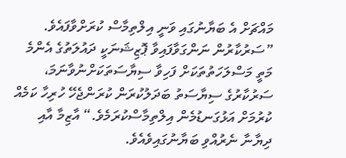މައްޗަށް އެ ބަޔާނުގައި ވަނީ އިލްތިމާސް ކުރަށްވާފައެވެ.
”ސަރުކާރުން ނަންގަވާފައިވާ ޕޮޒިޝަނަކީ ދައުލަތުގެ އެންމެ މަތީ މަސްލަހަތުތަކަށް ފަހިވާ ސިޔާސަތަކަށްނުވާނަމަ، ސަރުކާރުގެ ސިޔާސަތު ބަދަލުކުރަން ކުރަންޖެހޭ ހުރިހާ ކަމެއް ކުރުމަށް އަޅުގަނޑުމެން އިލްތިމާސްކުރަމެވެ.“ އާޒިމާ އާއި ދިޔާނާ ނެރުއްވި ބަޔާނުގައިވެއެވެ.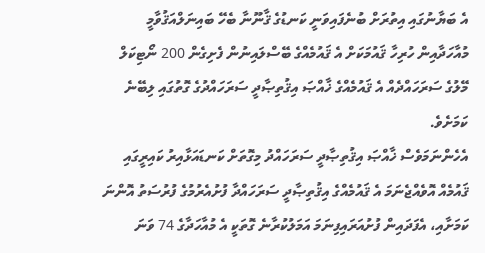އެ ބަޔާނުގައި އިތުރަށް ބުނެފައިވަނީ ކަނޑުގެ ޤާނޫނާ ބެހޭ ބައިނަލްއަޤުވާމީ މުއާހަދާއިން ހުރިހާ ޤައުމަކަށް އެ ޤައުމެއްގެ ބޭސްލައިނުން ފެށިގެން 200 ނޯޓިކަލް މޭލުގެ ސަރަހައްދެއް އެ ޤައުމެއްގެ ޚާއްޞަ އިޤުތިޞާދީ ސަރަހައްދުގެ ގޮތުގައި ލިބޭނެ ކަމަށެވެ.
އެހެންނަމަވެސް ޚާއްޞަ އިޤުތިޞާދީ ސަރަހައްދު މިގޮތަށް ކަނޑައަޅާއިރު ކައިރީގައި ޤައުމެއް އޮވެއްޖެނަމަ އެ ޤައުމެއްގެ އިޤުތިޞާދީ ސަރަހައްދާ ފުށުއެރުމުގެ ފުރުސަތު އޮންނަ ކަމަށާއި، އެފަދައިން ފުށުއަރައިފިނަމަ އަމަލުކުރާނެ ގޮތަކީ އެ މުއާހަދާގެ 74 ވަނަ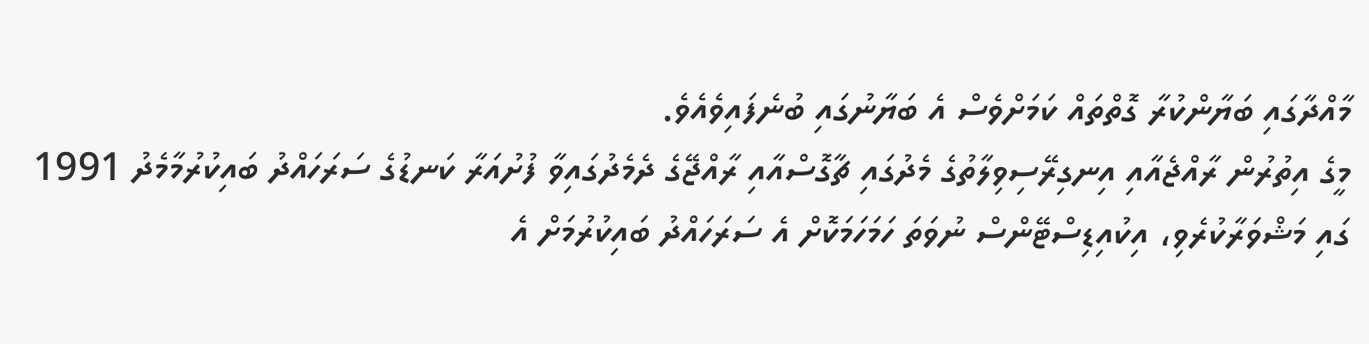މާއްދާގައި ބަޔާންކުރާ ގޮތްތައް ކަމަށްވެސް އެ ބަޔާނުގައި ބުނެފައިވެއެވެ.
މީގެ އިތުރުން ރާއްޖެއާއި އިނގިރޭސިވިލާތުގެ މެދުގައި ޗާގޮސްއާއި ރާއްޖޭގެ ދެމެދުގައިވާ ފުށުއަރާ ކަނޑުގެ ސަރަހައްދު ބައިކުރުމާމެދު 1991 ގައި މަޝްވަރާކުރެވި، އިކުއިޑިސްޓޭންސް ނުވަތަ ހަމަހަމަކޮށް އެ ސަރަހައްދު ބައިކުރުމަށް އެ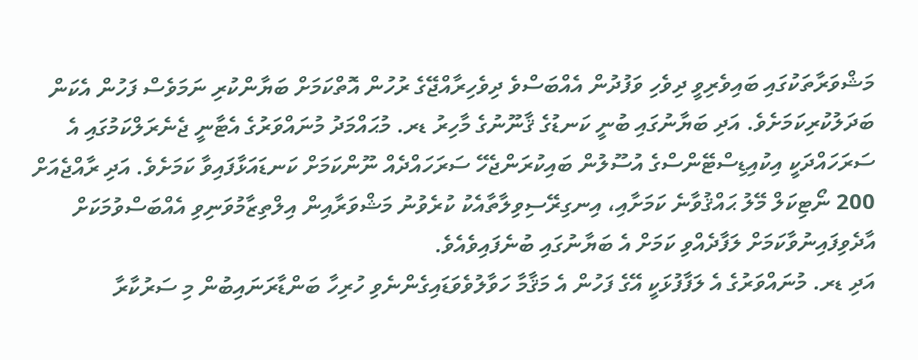މަޝްވަރާތަކުގައި ބައިވެރިވީ ދިވެހި ވަފުދުން އެއްބަސްވެ ދިވެހިރާއްޖޭގެ ރުހުން އޮތްކަމަށް ބަޔާންކުރި ނަމަވެސް ފަހުން އެކަން ބަދަލުކުރިކަމަށެވެ. އަދި ބަޔާނުގައި ބުނީ ކަނޑުގެ ޤާނޫނުގެ މާހިރު ޑރ. މުޙައްމަދު މުނައްވަރުގެ އެޓާނީ ޖެނެރަލްކަމުގައި އެ ސަރަހައްދަކީ އިކުއިޑިސްޓޭންސްގެ އުސޫލުން ބައިކުރަންޖެހޭ ސަރަހައްދެއް ނޫންކަމަށް ކަނޑައަޅާފައިވާ ކަމަށެވެ. އަދި ރާއްޖެއަށް 200 ނޯޓިކަލް މޭލު ޙައްޤުވާނެ ކަމަށާއި، އިނގިރޭސިވިލާތާއެކު ކުރެވުނު މަޝްވަރާއިން އިލްތިޒާމުވަނިވި އެއްބަސްވުމަކަށް އާދެވިފައިނުވާކަމަށް ލަފާދެއްވި ކަމަށް އެ ބަޔާނުގައި ބުނެފައިވެއެވެ.
އަދި ޑރ. މުނައްވަރުގެ އެ ލަފާފުޅަކީ އޭގެ ފަހުން އެ މަޤާމާ ހަވާލުވެވަޑައިގެންނެވި ހުރިހާ ބަންޑާރަނައިބުން މި ސަރުކާރާ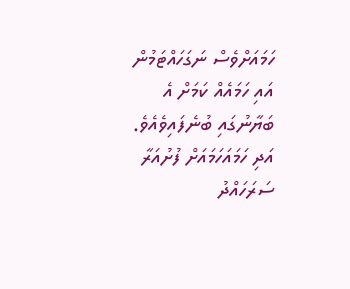ހަމައަށްވެސް ނަގަހައްޓަމުން އައި ހަމައެއް ކަމަށް އެ ބަޔާނުގައި ބުނެފައިވެއެވެ. އަދި ހަމައަހަމައަށް ފުށުއަރާ ސަރަހައްދު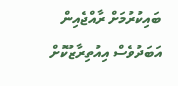ބައިކުރުމަށް ރާއްޖެއިން އަބަދުވެސް އިއުތިރާޒުކޮށް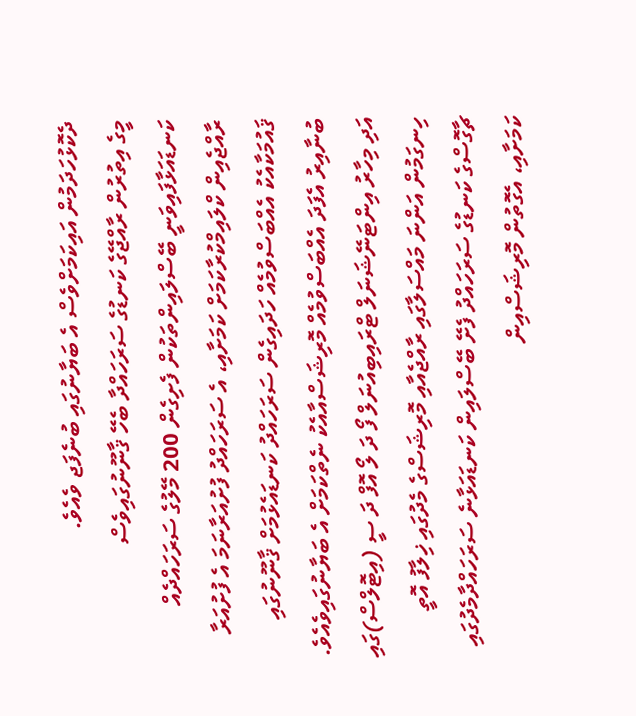ދެކޮޅުހަދަމުން އައިކަމަށްވެސް އެ ބަޔާނުގައި ބުނެފަޖ ވެއެވެ.
މީގެ އިތުރުން ރާއްޖޭގެ ކަނޑުގެ ސަރަހައްދާ ބެހޭ ޤާނޫނުގައިވެސް ކަނޑައަޅާފައިވަނީ ބޭސްލައިންތަކުން ފެށިގެން 200 މޭލުގެ ސަރަހައްދެއް ރާއްޖެއިން ކްލައިމްކުރާކަމަށް ކަމަށާއި، އެ ސަރަހައްދު ފުށުއަރާނަމަ އެ ފުށުއަރާ ޤައުމަކާއެކު އެއްބަސްވުމެއް ހަދައިގެން ސަރަހައްދު ކަނޑައެޅުމަށް ޤާނޫނުގައި ބުނާއިރު އެފަދަ އެއްބަސްވުމެއް މޮރިޝަސްއާއެކު ނެތްކަމަށް އެ ބަޔާނުގައިވެއެވެ. އަދި މިހާރު އިންޓަނޭޝަނަލް ޓްރައިބިއުނަލް ފޯ ދަ ލޯ އޮފް ދަ ސީ (އިޓޮލްސް)ގައި ހިނގަމުން އަންނަ މައްސަލާގައި ރާއްޖެއާއި މޮރިޝަސްގެ މެދުގައި ޚިލާފު އޮތީ ޗާގޮސްގެ ކަނޑުގެ ސަރަހައްދު ފެށޭ ބޭސްލައިން ކަނޑައަޅާނެ ސަރަހައްދާމެދުގައި ކަމަށާއި، އެގޮތުން މޮރިޝަސްއިން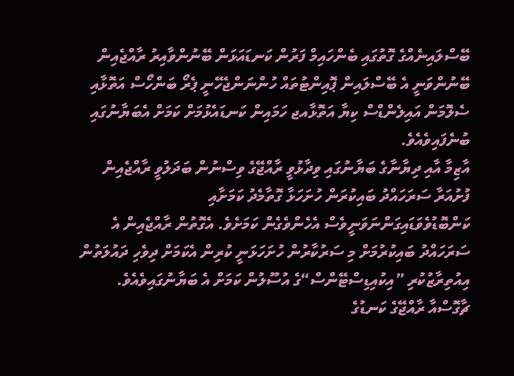ބޭސްލައިނެއްގެ ގޮތުގައި ބެންހައިމް ފަރުން ކަނޑައަޅަން ބޭނުންވާއިރު ރާއްޖެއިން ބޭނުންވަނީ އެ ބޭސްލައިން ޕޮއިންޓުތައް ހުންނަންޖެހޭނީ ޕެރޯ ބަންހޯސް އަތޮޅާއި ސެލޮމަން އައިލެންޑްސް ކިޔާ އަތޮޅާއޖ ހަމައިން ކަނޑައެޅުމަށް ކަމަށް އެބަޔާނުގައި ބުނެފައިވެއެވެ.
އާޒިމާ އާއި ދިޔާނާގެ ބަޔާނުގައި ވިދާޅުވީ ރާއްޖޭގެ ވިސްނުން ބަދަލުވީ ރާއްޖެއިން ފުށުއަރާ ސަރަހައްދު ބައިކުރަން ހުށަހަޅާ ގޮތާމެދު ކަމަށާއި ކަންބޮޑުވެވަޑައިގަންނަވަނީވެސް އެހެންވެގެން ކަމަށެވެ. އެގޮތުން ރާއްޖެއިން އެ ސަރަހައްދު ބައިކުރުމަށް މި ސަރުކާރުން ހުށަހަޅަނީ ކުރިން އެކަމަށް ދިވެހި ދައުލަތުން އިއުތިރާޒުކުރި ”އިކުއިޑިސްޓޭންސް“ގެ އުސޫލުން ކަމަށް އެ ބަޔާނުގައިވެއެވެ.
ޗާގޮސްއާ ރާއްޖޭގެ ކަނޑުގެ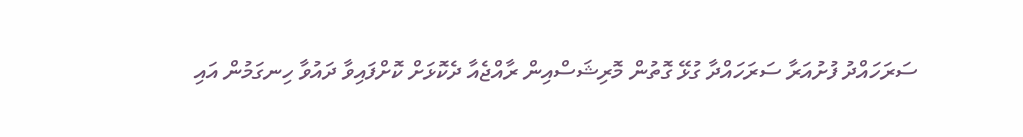ސަރަހައްދު ފުށުއަރާ ސަރަހައްދާ ގުޅޭ ގޮތުން މޮރިޝަސްއިން ރާއްޖެއާ ދެކޮޅަށް ކޮށްފައިވާ ދައުވާ ހިނގަމުން އައި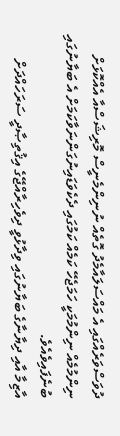ދުވަސްވަރެއްގައި އެ މައްސަލައާމެދު ގޮތެއް ނުނިންމެނީސް މޮރިޝަސްއާ އެއްކޮޅަށް ނިންމުމެއް ނިންމުމަކީ ހަމަޖެހޭ ކަމެއް ކަމުގައި ދެކެވަޑައިނުގަންނަވާކަމަށް އެ ބަޔާނުގައި ބުނެފައިވެއެވެ.
އާޒިމާ އާއި ދިޔާނާގެ ބަޔާނުގައި ވިދާޅުވީ ދިވެހިރާއްޖޭގެ އިޤުތިޞާދީ ސަރަހައްދަށް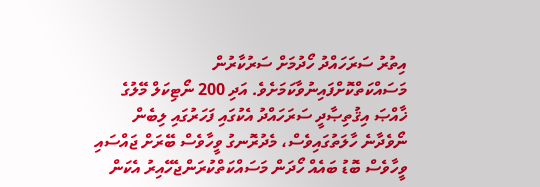އިތުރު ސަރަހައްދު ހޯދުމަށް ސަރުކާރުން މަސައްކަތްކޮށްފައިނުވާކަމަށެވެ. އަދި 200 ނޯޓިކަލް މޭލުގެ ޚާއްޞަ އިޤުތިޞާދީ ސަރަހައްދު އެކުގައި ފަހަރުގައި ލިބެން ނޯވެދާނެ ހާލަތުގައިވެސް، މެދުރޮނގު ވީހާވެސް ބޭރަށް ޖައްސައި ވީހާވެސް ބޮޑު ބައެއް ހޯދަން މަސައްކަތްކުރަންޖެހޭއިރު އެކަން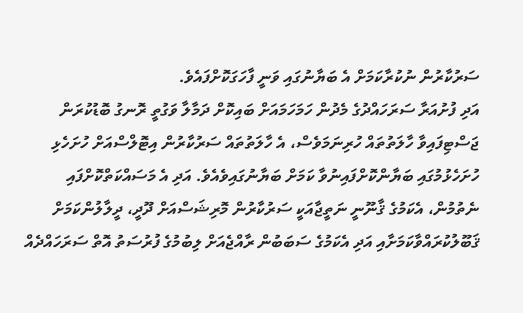ސަރުކާރުން ނުކުރާކަމަށް އެ ބަޔާނުގައި ވަނީ ފާހަގަކޮށްފައެވެ.
އަދި ފުށުއަރާ ސަރަހައްދުގެ މެދުން ހަމަހަމައަށް ބައިކޮށް ދަމާލާ ވަގުތީ ރޮނގު ބޮޑުކުރަން ޖަސްޓިފައިވާ ހާލަތުތައް ހުރިނަމަވެސް، އެ ހާލަތުތައް ސަރުކާރުން އިޓޮލްސްއަށް ހުށަހެޅި ހުށަހެޅުމުގައި ބަޔާންކޮށްފައިނުވާ ކަމަށް ބަޔާނުގައިވެއެވެ. އަދި އެ މަސައްކަތްކޮށްފައި ނެތުމުން، އެކަމުގެ ޤާނޫނީ ނަތީޖާއަކީ ސަރުކާރުން މޮރިޝަސްއަށް ދޫދީ، ދީލާލުންކަމަށް ޤަބޫލުކުރައްވާކަމަށާއި އަދި އެކަމުގެ ސަބަބުން ރާއްޖެއަށް ލިބުމުގެ ފުރުސަތު އޮތް ސަރަހައްދެއް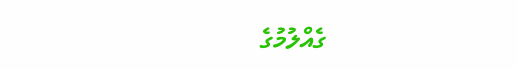ގެއްލުމުގެ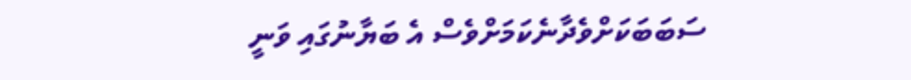ސަބަބަކަށްވެދާނެކަމަށްވެސް އެ ބަޔާނުގައި ވަނީ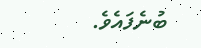ބުނެފައެވެ.